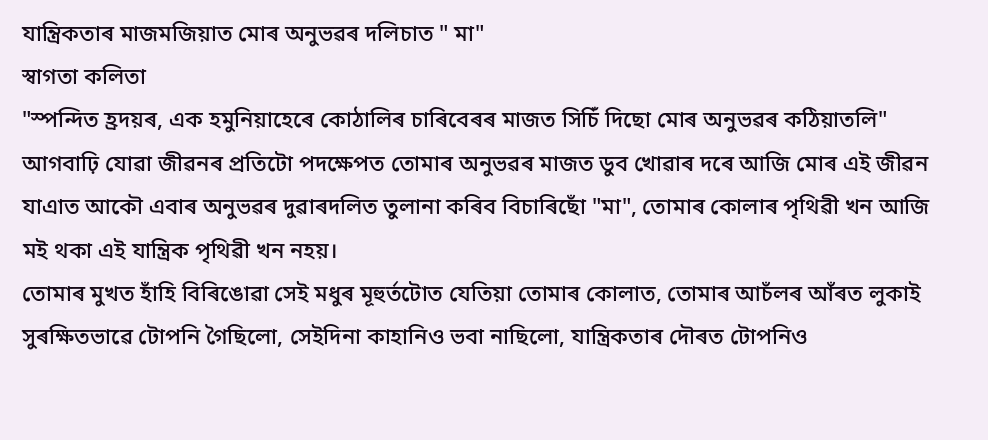যান্ত্ৰিকতাৰ মাজমজিয়াত মোৰ অনুভৱৰ দলিচাত " মা"
স্বাগতা কলিতা
"স্পন্দিত হ্ৰদয়ৰ, এক হমুনিয়াহেৰে কোঠালিৰ চাৰিবেৰৰ মাজত সিচিঁ দিছো মোৰ অনুভৱৰ কঠিয়াতলি"
আগবাঢ়ি যোৱা জীৱনৰ প্ৰতিটো পদক্ষেপত তোমাৰ অনুভৱৰ মাজত ডুব খোৱাৰ দৰে আজি মোৰ এই জীৱন যাএাত আকৌ এবাৰ অনুভৱৰ দুৱাৰদলিত তুলানা কৰিব বিচাৰিছোঁ "মা", তোমাৰ কোলাৰ পৃথিৱী খন আজি মই থকা এই যান্ত্ৰিক পৃথিৱী খন নহয়।
তোমাৰ মুখত হাঁহি বিৰিঙোৱা সেই মধুৰ মূহুৰ্তটোত যেতিয়া তোমাৰ কোলাত, তোমাৰ আচঁলৰ আঁৰত লুকাই সুৰক্ষিতভাৱে টোপনি গৈছিলো, সেইদিনা কাহানিও ভবা নাছিলো, যান্ত্ৰিকতাৰ দৌৰত টোপনিও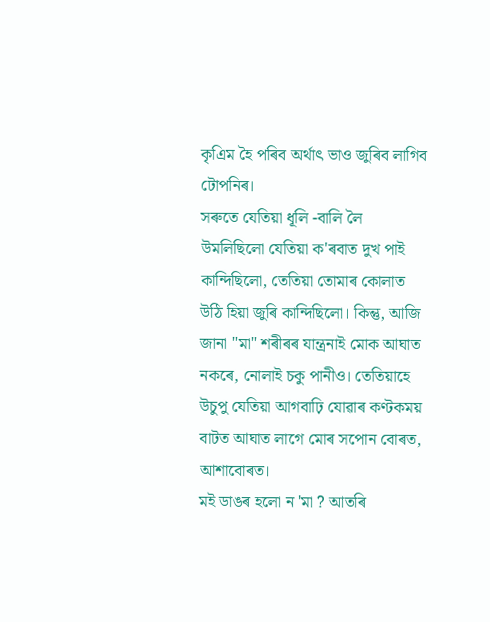কৃএিম হৈ পৰিব অৰ্থাৎ ভাও জুৰিব লাগিব টোপনিৰ।
সৰুতে যেতিয়া ধূলি -বালি লৈ উমলিছিলো যেতিয়া ক'ৰবাত দুখ পাই কান্দিছিলো, তেতিয়া তোমাৰ কোলাত উঠি হিয়া জুৰি কান্দিছিলো। কিন্তু, আজি জানা "মা" শৰীৰৰ যান্ত্ৰনাই মোক আঘাত নকৰে, নোলাই চকু পানীও। তেতিয়াহে উচুপু যেতিয়া আগবাঢ়ি যোৱাৰ কণ্টকময় বাটত আঘাত লাগে মোৰ সপোন বোৰত, আশাবোৰত।
মই ডাঙৰ হলো ন 'মা ? আতৰি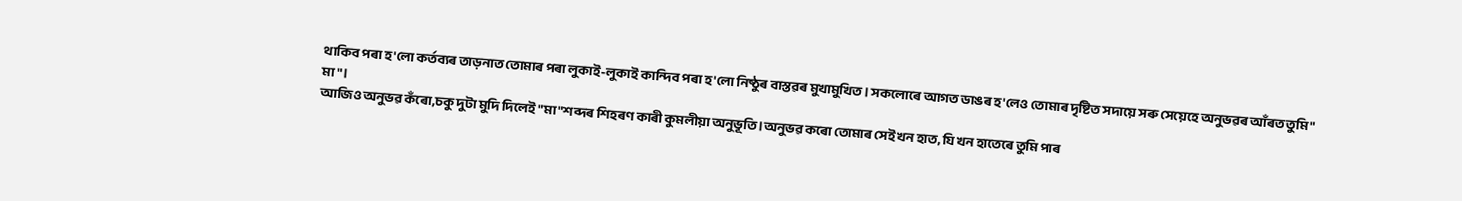থাকিব পৰা হ'লো কৰ্তব্যৰ তাড়নাত তোমাৰ পৰা লুকাই-লুকাই কান্দিব পৰা হ'লো নিষ্ঠুৰ বাস্তৱৰ মুখামুখিত। সকলোৰে আগত ডাঙৰ হ'লেও তোমাৰ দৃষ্টিত সদায়ে সৰু সেয়েহে অনুভৱৰ আঁৰত তুমি" মা"।
আজিও অনুভৱ কঁৰো,চকু দুটা মুদি দিলেই "মা"শব্দৰ শিহৰণ কাৰী কুমলীয়া অনুভূতি ।অনুভৱ কৰো তোমাৰ সেই খন হাত, যি খন হাতেৰে তুমি পাৰ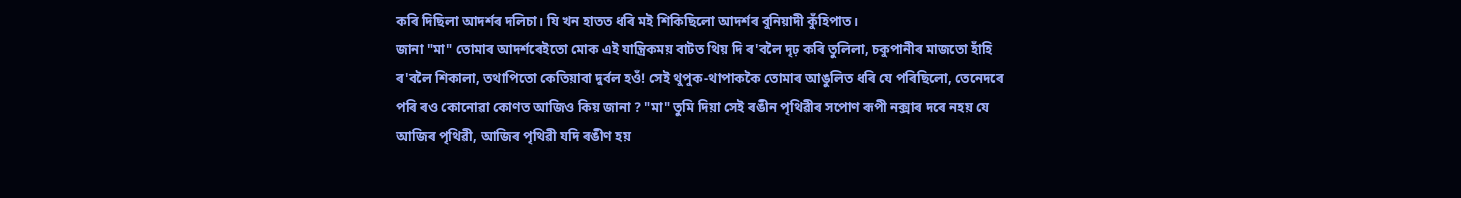কৰি দিছিলা আদৰ্শৰ দলিচা। যি খন হাতত ধৰি মই শিকিছিলো আদৰ্শৰ বুনিয়াদী কুঁহিপাত।
জানা "মা" তোমাৰ আদৰ্শৰেইতো মোক এই যান্ত্ৰিকময় বাটত থিয় দি ৰ'বলৈ দৃঢ় কৰি তুলিলা, চকুপানীৰ মাজতো হাঁহি ৰ'বলৈ শিকালা, তথাপিতো কেতিয়াবা দুৰ্বল হওঁ! সেই থুপুক-থাপাককৈ তোমাৰ আঙুলিত ধৰি যে পৰিছিলো, তেনেদৰে পৰি ৰও কোনোৱা কোণত আজিও কিয় জানা ? "মা" তুমি দিয়া সেই ৰঙীন পৃথিৱীৰ সপোণ ৰূপী নক্সাৰ দৰে নহয় যে আজিৰ পৃথিৱী, আজিৰ পৃথিৱী যদি ৰঙীণ হয়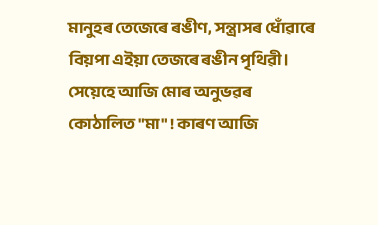মানুহৰ তেজেৰে ৰঙীণ, সন্ত্ৰাসৰ ধোঁৱাৰে বিয়পা এইয়া তেজৰে ৰঙীন পৃথিৱী। সেয়েহে আজি মোৰ অনুভৱৰ কোঠালিত "মা" ! কাৰণ আজি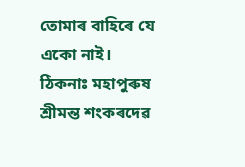তোমাৰ বাহিৰে যে একো নাই।
ঠিকনাঃ মহাপুৰুষ শ্ৰীমন্ত শংকৰদেৱ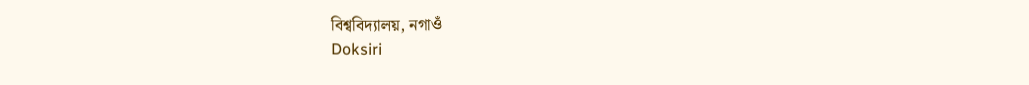বিশ্ববিদ্যালয়, নগাওঁ
Doksiri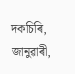দকচিৰি, জানুৱাৰী,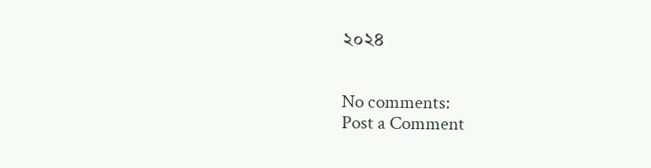২০২৪


No comments:
Post a Comment